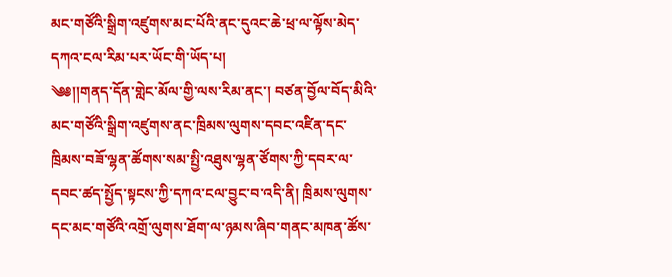མང་གཙོའི་སྒྲིག་འཛུགས་མང་པོའི་ནང་དུའང་ཆེ་ཕྲ་ལ་ལྟོས་མེད་དཀའ་ངལ་རིམ་པར་ཡོང་གི་ཡོད་པ།
༄༅།།གནད་དོན་གླེང་མོལ་གྱི་ལས་རིམ་ནང་། བཙན་བྱོལ་བོད་མིའི་མང་གཙོའི་སྒྲིག་འཛུགས་ནང་ཁྲིམས་ལུགས་དབང་འཛིན་དང་ཁྲིམས་བཟོ་ལྷན་ཚོགས་སམ་སྤྱི་འཐུས་ལྷན་ཙོགས་ཀྱི་དབར་ལ་དབང་ཚད་སྤྱོད་སྟངས་ཀྱི་དཀའ་ངལ་བྱུང་བ་འདི་ནི། ཁྲིམས་ལུགས་དང་མང་གཙོའི་འགྲོ་ལུགས་ཐོག་ལ་ཉམས་ཞིབ་གནང་མཁན་ཚོས་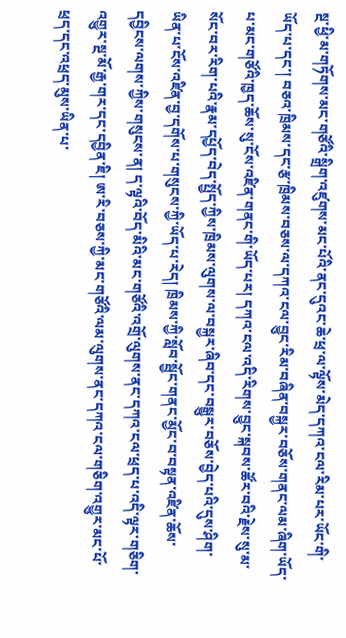སྔ་ཕྱི་མ་གཏོགས་མང་གཙོའི་སྒྲིག་འཛུགས་མང་པོའི་ནང་དུའང་ཆེ་ཕྲ་ལ་ལྟོས་མེད་དཀའ་ངལ་རིམ་པར་ཡོང་གི་ཡོད་པ་དང་། བཅའ་ཁྲིམས་དང་རྩ་ཁྲིམས་བཅས་ལ་དཀའ་ངལ་བྱུང་རིམ་བཞིན་བསྐྱར་བཅོས་གནང་ལམ་ཞིག་ཡོད་པ་མང་གཙོའི་ཁྱད་ཆོས་སུ་ངོས་འཛིན་གནང་གི་ཡོད་པར། དཀའ་ངལ་འདི་རིགས་བྱུང་སྐབས་ཚོར་བའི་རྗེས་སུ་མ་སོང་བར་རིག་པའི་རྣམ་དཔྱོད་བེད་སྤྱོད་ཀྱིས་ཁྲིམས་ལུགས་ལ་བསྐྱར་ཞིབ་དང་བསྒྱུར་བཅོས་བྱེད་པའི་དུས་ཤིག་ཡིན་པ་ངོས་འཛིན་བྱ་དགོས་པ་གསུངས་ཀྱི་ཡོད་པ་རེད། ཁྲིམས་ཀྱི་སློབ་སྦྱོང་གནང་མྱོང་བ་བསྟན་འཛིན་ཆོས་དབྱིངས་ལགས་ཀྱིས་གསུངས་ན། ད་ལྟའི་བོད་མིའི་མང་གཙོའི་འགྲོ་ལུགས་ནང་དཀའ་ངལ་ཕྲད་པ་འདི་ལྟར་གཅིག་འགྱུར་སྔ་མོ་རྒྱ་གར་དང་དབྱིན་ཇི། ཨ་རི་བཅས་ཀྱི་མང་གཙོའི་ལམ་ལུགས་ནང་དཀའ་ངལ་གཅིག་འགྱུར་མང་པོ་ཕྲད་དང་འཕྲད་མུས་ཡིན་པ་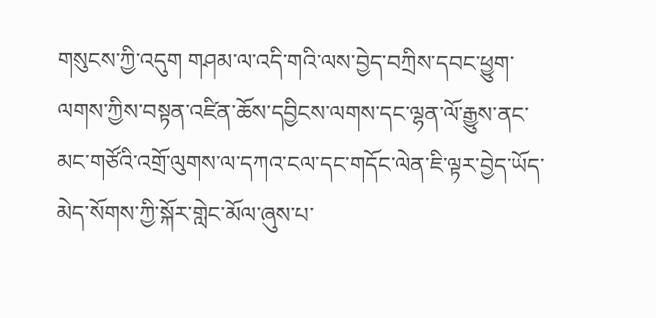གསུངས་ཀྱི་འདུག གཤམ་ལ་འདི་གའི་ལས་བྱེད་བཀྲིས་དབང་ཕྱུག་ལགས་ཀྱིས་བསྟན་འཛིན་ཆོས་དབྱིངས་ལགས་དང་ལྷན་ལོ་རྒྱུས་ནང་མང་གཙོའི་འགྲོ་ལུགས་ལ་དཀའ་ངལ་དང་གདོང་ལེན་ཇི་ལྟར་བྱེད་ཡོད་མེད་སོགས་ཀྱི་སྐོར་གླེང་མོལ་ཞུས་པ་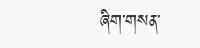ཞིག་གསན་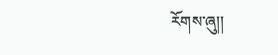རོགས་ཞུ།།